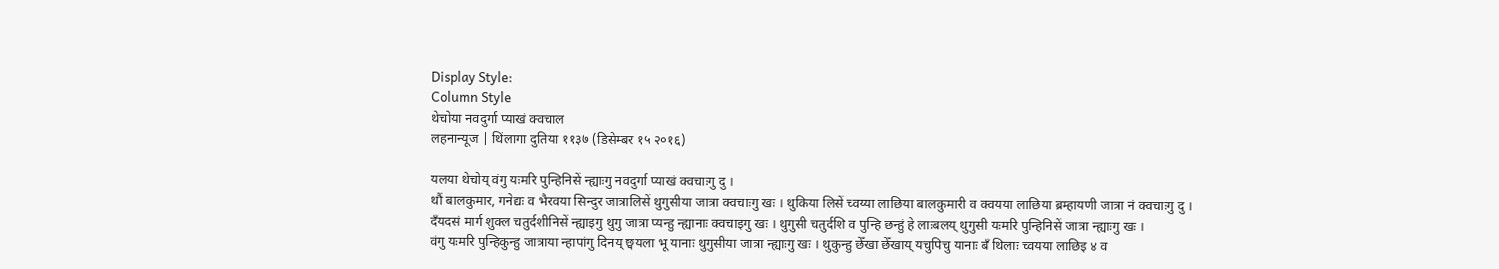Display Style:
Column Style
थेचोया नवदुर्गा प्याखं क्वचाल
लहनान्यूज | थिंलागा दुतिया ११३७ (डिसेम्बर १५ २०१६)

यलया थेचोय् वंगु यःमरि पुन्हिनिसें न्ह्याःगु नवदुर्गा प्याखं क्वचाःगु दु ।
थौं बालकुमार, गनेद्यः व भैरवया सिन्दुर जात्रालिसें थुगुसीया जात्रा क्वचाःगु खः । थुकिया लिसें च्वय्या लाछिया बालकुमारी व क्वयया लाछिया ब्रम्हायणी जात्रा नं क्वचाःगु दु ।
दँयदसं मार्ग शुक्ल चतुर्दशीनिसें न्ह्याइगु थुगु जात्रा प्यन्हु न्ह्यानाः क्वचाइगु खः । थुगुसी चतुर्दशि व पुन्हि छन्हुं हे लाःबलय् थुगुसी यःमरि पुन्हिनिसें जात्रा न्ह्याःगु खः ।
वंगु यःमरि पुन्हिकुन्हु जात्राया न्हापांगु दिनय् छ्वयला भू यानाः थुगुसीया जात्रा न्ह्याःगु खः । थुकुन्हु छेँखा छेँखाय् यचुपिचु यानाः बँ थिलाः च्वयया लाछिइ ४ व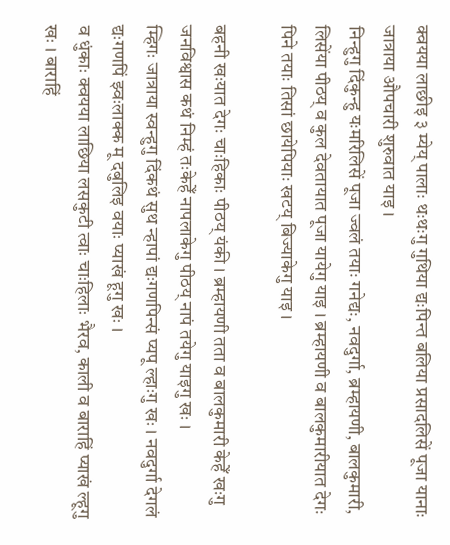क्वयया लाछीइ ३ म्येय् पालाः थःथःगु गुथिया द्यःपिन्त बलिया प्रसादलिसें पूजा यानाः जात्राया औपचारी शुरुवात याइ ।
निन्हुगु दिंकुन्हु यःमरिलिसें पूजा ज्वलं तयाः गनेद्यः, नवदुर्गा, ब्रम्हायणी, बालकुमारी, लिसेंया पीठय् व कुल देवतायात पूजा यायेगु याइ । ब्रम्हायणी व बालकुमारीयात देगः पिने तयाः तिसां छायेपियाः खटय् बिज्याकेगु याइ ।

बहनी खःयात देगः चाःहिकाः पीठय् यंकी । ब्रम्हायणी तता व बालकुमारी केहेँ खःगु जनविश्वास कथं निम्हं तःकेहेँ नापलाकेगु पीठय् नापं तयेगु याइगु खः ।
म्हिगः जात्राया स्वन्हुगु दिंकथं सुथ न्हापां द्यःगणपिन्सं प्यपू ल्हाःगु खः । नवदुर्गा देगलं द्यःगणपिं झ्वःलाक्क मू दबुलिइ वयाः प्याखं हूगु खः ।
व धुंकाः क्वयया लाछिया लसकुटी त्वाः चाःहिलाः भैरव, काली व बाराहिं प्याखं ल्हूगु खः । बाराहिं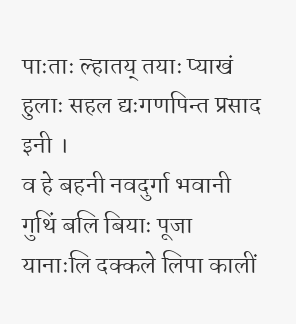पाःताः ल्हातय् तयाः प्याखं हुलाः सहल द्यःगणपिन्त प्रसाद इनी ।
व हे बहनी नवदुर्गा भवानी गुथिं बलि बियाः पूजा यानाःलि दक्कले लिपा कालीं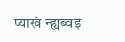प्याखं न्ह्यब्वइ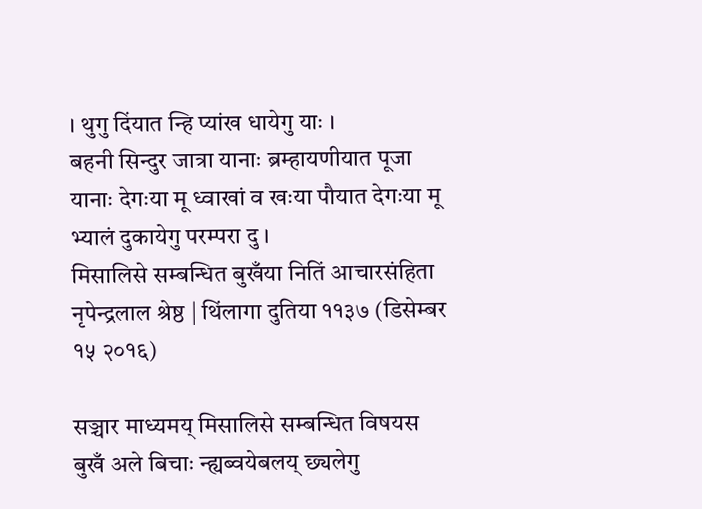। थुगु दिंयात न्हि प्यांख धायेगु याः ।
बहनी सिन्दुर जात्रा यानाः ब्रम्हायणीयात पूजा यानाः देगःया मू ध्वाखां व खःया पौयात देगःया मू भ्यालं दुकायेगु परम्परा दु ।
मिसालिसे सम्बन्धित बुखँया नितिं आचारसंहिता
नृपेन्द्रलाल श्रेष्ठ | थिंलागा दुतिया ११३७ (डिसेम्बर १५ २०१६)

सञ्चार माध्यमय् मिसालिसे सम्बन्धित विषयस बुखँ अले बिचाः न्ह्यब्वयेबलय् छ्यलेगु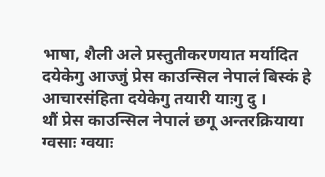भाषा, शैली अले प्रस्तुतीकरणयात मर्यादित दयेकेगु आज्जुं प्रेस काउन्सिल नेपालं बिस्कं हे आचारसंहिता दयेकेगु तयारी याःगु दु ।
थौं प्रेस काउन्सिल नेपालं छगू अन्तरक्रियाया ग्वसाः ग्वयाः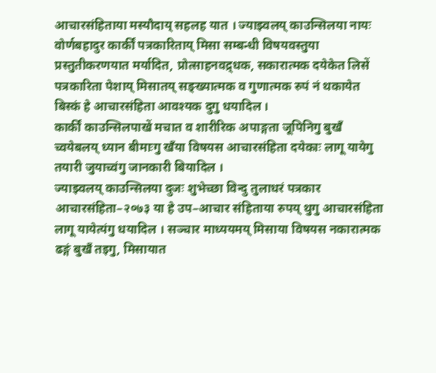आचारसंहिताया मस्यौदाय् सहलह यात । ज्याझ्वलय् काउन्सिलया नायः वोर्णबहादुर कार्कीं पत्रकारिताय् मिसा सम्बन्धी विषयवस्तुया प्रस्तुतीकरणयात मर्यादित, प्रोत्साहनवद्र्धक, सकारात्मक दयेकेत लिसें पत्रकारिता पेशाय् मिसातय् सङ्ख्यात्मक व गुणात्मक रुपं नं थकायेत बिस्कं हे आचारसंहिता आवश्यक दुगु धयादिल ।
कार्कीं काउन्सिलपाखें मचात व शारीरिक अपाङ्गता जूपिनिगु बुखँ च्वयेबलय् ध्यान बीमाःगु खँया विषयस आचारसंहिता दयेकाः लागू यायेगु तयारी जुयाच्वंगु जानकारी बियादिल ।
ज्याझ्वलय् काउन्सिलया दुजः शुभेच्छा विन्दु तुलाधरं पत्रकार आचारसंहिता–२०७३ या हे उप–आचार संहिताया रुपय् थुगु आचारसंहिता लागू यायेत्यंगु धयादिल । सञ्चार माध्ययमय् मिसाया विषयस नकारात्मक ढङ्गं बुखँ तइगु, मिसायात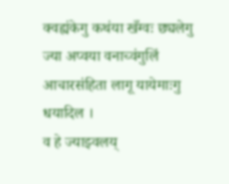क्वह्यंकेगु कथंया खँग्वः छ्यलेगु ज्या अप्वया वनाच्वंगुलिं आचारसंहिता लागू यायेमाःगु धयादिल ।
व हे ज्याझ्वलय्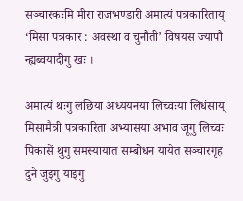सञ्चारकःमि मीरा राजभण्डारी अमात्यं पत्रकारिताय् ‘मिसा पत्रकार : अवस्था व चुनौती’ विषयस ज्यापौ न्ह्यब्वयादीगु खः ।

अमात्यं थःगु लछिया अध्ययनया लिच्वःया लिधंसाय् मिसामैत्री पत्रकारिता अभ्यासया अभाव जूगु लिच्वः पिकासें थुगु समस्यायात सम्बोधन यायेत सञ्चारगृह दुने जुइगु याइगु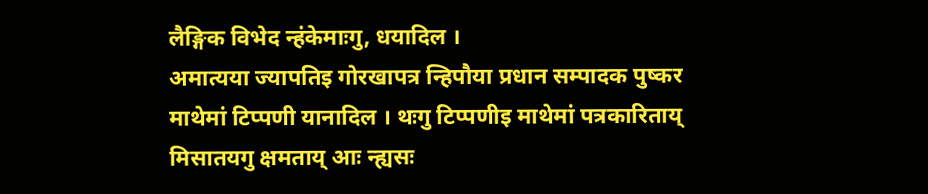लैङ्गिक विभेद न्हंकेमाःगु, धयादिल ।
अमात्यया ज्यापतिइ गोरखापत्र न्हिपौया प्रधान सम्पादक पुष्कर माथेमां टिप्पणी यानादिल । थःगु टिप्पणीइ माथेमां पत्रकारिताय् मिसातयगु क्षमताय् आः न्ह्यसः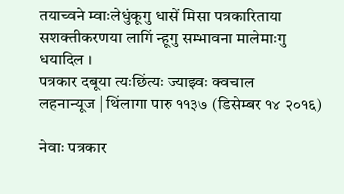तयाच्वने म्वाःलेधुंकूगु धासें मिसा पत्रकारिताया सशक्तीकरणया लागिं न्हूगु सम्भावना मालेमाःगु धयादिल ।
पत्रकार दबूया त्यःछिंत्यः ज्याझ्वः क्वचाल
लहनान्यूज | थिंलागा पारु ११३७ (डिसेम्बर १४ २०१६)

नेवाः पत्रकार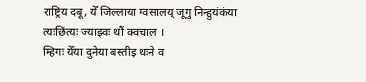राष्ट्रिय दबू, येँ जिल्लाया ग्वसालय् जूगु निन्हुयंकंया त्यःछिंत्यः ज्याझ्वः थौं क्वचाल ।
म्हिगः येँया दुनेया बस्तीइ थःने व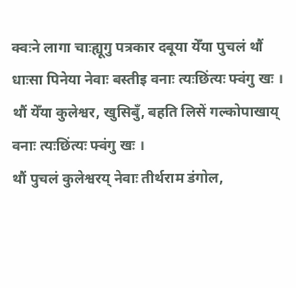क्वःने लागा चाःह्यूगु पत्रकार दबूया येँया पुचलं थौं धाःसा पिनेया नेवाः बस्तीइ वनाः त्यःछिंत्यः फ्वंगु खः । थौं येँया कुलेश्वर, खुसिबुँ, बहति लिसें गल्कोपाखाय् वनाः त्यःछिंत्यः फ्वंगु खः ।
थौं पुचलं कुलेश्वरय् नेवाः तीर्थराम डंगोल,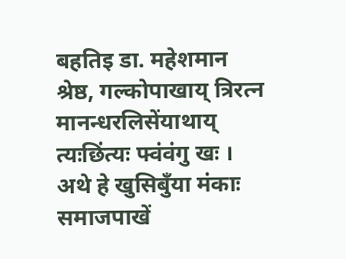बहतिइ डा. महेशमान श्रेष्ठ, गल्कोपाखाय् त्रिरत्न मानन्धरलिसेंयाथाय् त्यःछिंत्यः फ्वंवंगु खः । अथे हे खुसिबुँया मंकाः समाजपाखें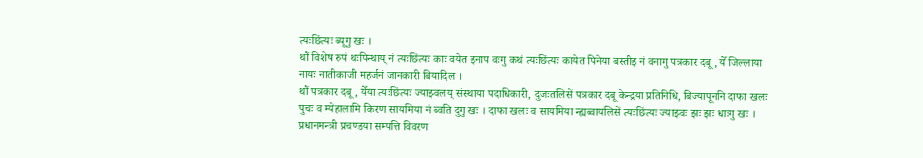त्यःछिंत्यः ब्यूगु खः ।
थौं विशेष रुपं थःपिन्थाय् नं त्यःछिंत्यः काः वयेत इनाप वःगु कथं त्यःछिंत्यः कायेत पिनेया बस्तीइ नं वनागु पत्रकार दबू, येँ जिल्लाया नायः नातीकाजी महर्जनं जानकारी बियादिल ।
थौं पत्रकार दबू, येँया त्यःछिंत्यः ज्याझ्वलय् संस्थाया पदाधिकारी, दुजःतलिसें पत्रकार दबू केन्द्रया प्रतिनिधि, बिज्यापूननि दाफा खलः पुचः व म्येहालामि किरण सायमिया नं ब्वति दुगु खः । दाफा खलः व सायमिया न्ह्यब्वायलिसें त्यःछिंत्यः ज्याझ्वः झः झः धाःगु खः ।
प्रधानमन्त्री प्रचण्डया सम्पत्ति विवरण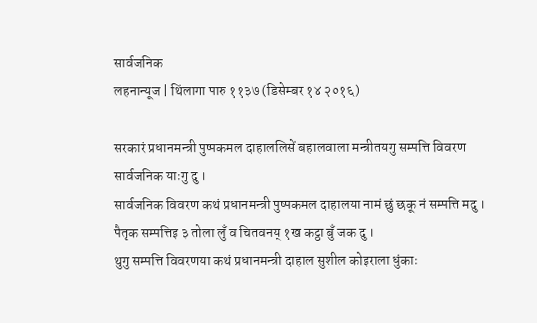सार्वजनिक
लहनान्यूज | थिंलागा पारु ११३७ (डिसेम्बर १४ २०१६)

सरकारं प्रधानमन्त्री पुष्पकमल दाहाललिसें बहालवाला मन्त्रीतयगु सम्पत्ति विवरण सार्वजनिक याःगु दु ।
सार्वजनिक विवरण कथं प्रधानमन्त्री पुष्पकमल दाहालया नामं छुं छकू नं सम्पत्ति मदु । पैतृक सम्पत्तिइ ३ तोला लुँ व चितवनय् १ख कट्ठा बुँ जक दु ।
थुगु सम्पत्ति विवरणया कथं प्रधानमन्त्री दाहाल सुशील कोइराला धुंकाः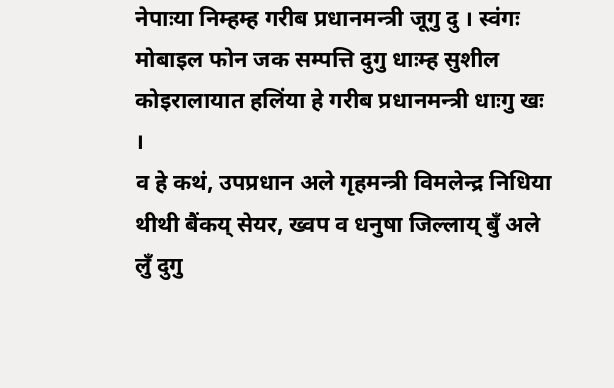नेपाःया निम्हम्ह गरीब प्रधानमन्त्री जूगु दु । स्वंगः मोबाइल फोन जक सम्पत्ति दुगु धाःम्ह सुशील कोइरालायात हलिंया हे गरीब प्रधानमन्त्री धाःगु खः ।
व हे कथं, उपप्रधान अले गृहमन्त्री विमलेन्द्र निधिया थीथी बैंकय् सेयर, ख्वप व धनुषा जिल्लाय् बुँ अले लुँ दुगु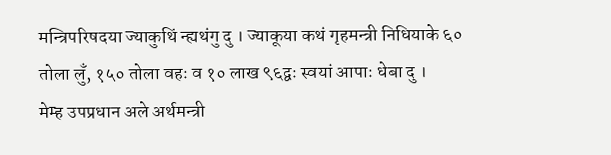मन्त्रिपरिषदया ज्याकुथिं न्ह्यथंगु दु । ज्याकूया कथं गृहमन्त्री निधियाके ६० तोला लुँ, १५० तोला वहः व १० लाख ९६द्वः स्वयां आपाः धेबा दु ।
मेम्ह उपप्रधान अले अर्थमन्त्री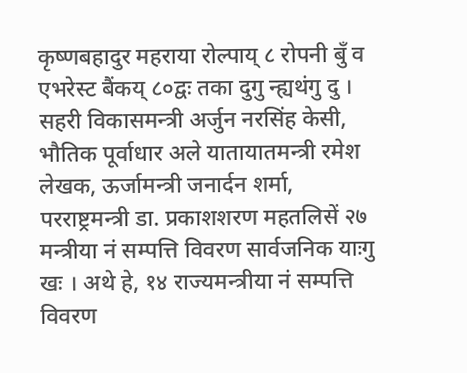कृष्णबहादुर महराया रोल्पाय् ८ रोपनी बुँ व एभरेस्ट बैंकय् ८०द्वः तका दुगु न्ह्यथंगु दु ।
सहरी विकासमन्त्री अर्जुन नरसिंह केसी, भौतिक पूर्वाधार अले यातायातमन्त्री रमेश लेखक, ऊर्जामन्त्री जनार्दन शर्मा, परराष्ट्रमन्त्री डा. प्रकाशशरण महतलिसें २७ मन्त्रीया नं सम्पत्ति विवरण सार्वजनिक याःगु खः । अथे हे, १४ राज्यमन्त्रीया नं सम्पत्ति विवरण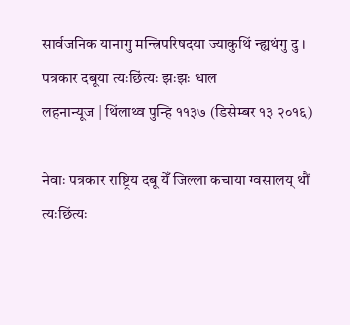सार्वजनिक यानागु मन्त्रिपरिषदया ज्याकुथिं न्ह्यथंगु दु ।
पत्रकार दबूया त्यःछिंत्यः झःझः धाल
लहनान्यूज | थिंलाथ्व पुन्हि ११३७ (डिसेम्बर १३ २०१६)

नेवाः पत्रकार राष्ट्रिय दबू येँ जिल्ला कचाया ग्वसालय् थौं त्यःछिंत्यः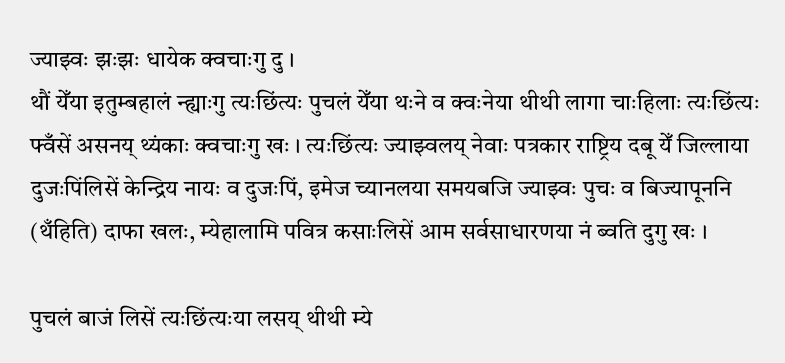ज्याझ्वः झःझः धायेक क्वचाःगु दु ।
थौं येँया इतुम्बहालं न्ह्याःगु त्यःछिंत्यः पुचलं येँया थःने व क्वःनेया थीथी लागा चाःहिलाः त्यःछिंत्यः फ्वँसें असनय् थ्यंकाः क्वचाःगु खः । त्यःछिंत्यः ज्याझ्वलय् नेवाः पत्रकार राष्ट्रिय दबू येँ जिल्लाया दुजःपिंलिसें केन्द्रिय नायः व दुजःपिं, इमेज च्यानलया समयबजि ज्याझ्वः पुचः व बिज्यापूननि (थँहिति) दाफा खलः, म्येहालामि पवित्र कसाःलिसें आम सर्वसाधारणया नं ब्वति दुगु खः ।

पुचलं बाजं लिसें त्यःछिंत्यःया लसय् थीथी म्ये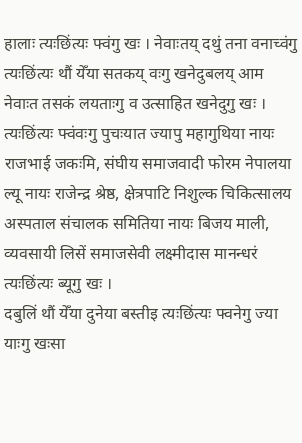हालाः त्यःछिंत्यः फ्वंगु खः । नेवाःतय् दथुं तना वनाच्वंगु त्यःछिंत्यः थौं येँया सतकय् वःगु खनेदुबलय् आम नेवाःत तसकं लयताःगु व उत्साहित खनेदुगु खः ।
त्यःछिंत्यः फ्वंवःगु पुचःयात ज्यापु महागुथिया नायः राजभाई जकःमि, संघीय समाजवादी फोरम नेपालया ल्यू नायः राजेन्द्र श्रेष्ठ, क्षेत्रपाटि निशुल्क चिकित्सालय अस्पताल संचालक समितिया नायः बिजय माली, व्यवसायी लिसें समाजसेवी लक्ष्मीदास मानन्धरं त्यःछिंत्यः ब्यूगु खः ।
दबुलिं थौं येँया दुनेया बस्तीइ त्यःछिंत्यः फ्वनेगु ज्या याःगु खःसा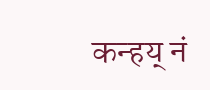कन्हय् नं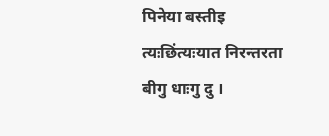पिनेया बस्तीइ त्यःछिंत्यःयात निरन्तरता बीगु धाःगु दु ।